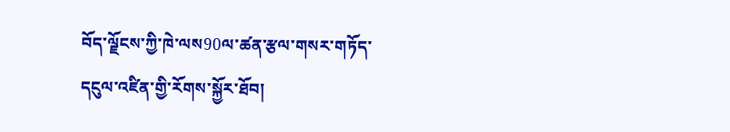བོད་ལྗོངས་ཀྱི་ཁེ་ལས90ལ་ཚན་རྩལ་གསར་གཏོད་དངུལ་འཛིན་གྱི་རོགས་སྐྱོར་ཐོབ།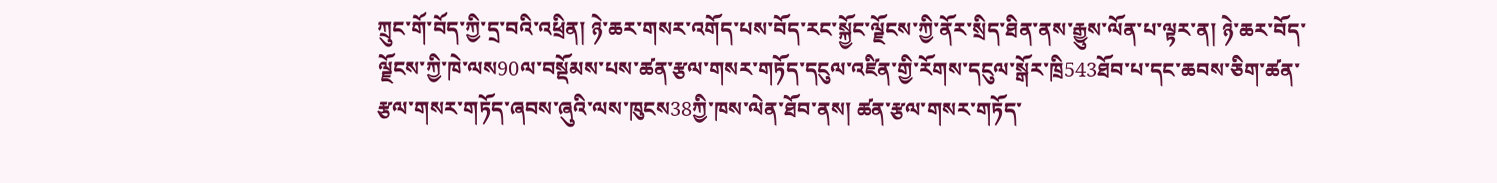ཀྲུང་གོ་བོད་ཀྱི་དྲ་བའི་འཕྲིན། ཉེ་ཆར་གསར་འགོད་པས་བོད་རང་སྐྱོང་ལྗོངས་ཀྱི་ནོར་སྲིད་ཐིན་ནས་རྒྱུས་ལོན་པ་ལྟར་ན། ཉེ་ཆར་བོད་ལྗོངས་ཀྱི་ཁེ་ལས90ལ་བསྡོམས་པས་ཚན་རྩལ་གསར་གཏོད་དངུལ་འཛིན་གྱི་རོགས་དངུལ་སྒོར་ཁྲི543ཐོབ་པ་དང་ཆབས་ཅིག་ཚན་རྩལ་གསར་གཏོད་ཞབས་ཞུའི་ལས་ཁུངས38ཀྱི་ཁས་ལེན་ཐོབ་ནས། ཚན་རྩལ་གསར་གཏོད་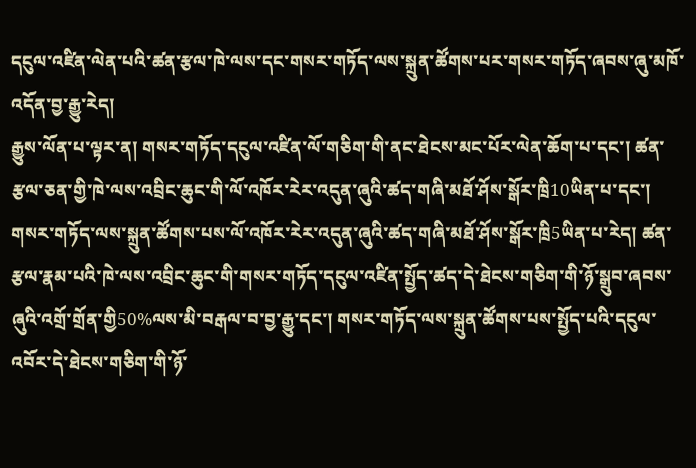དངུལ་འཛིན་ལེན་པའི་ཚན་རྩལ་ཁེ་ལས་དང་གསར་གཏོད་ལས་སྐྲུན་ཚོགས་པར་གསར་གཏོད་ཞབས་ཞུ་མཁོ་འདོན་བྱ་རྒྱུ་རེད།
རྒྱུས་ལོན་པ་ལྟར་ན། གསར་གཏོད་དངུལ་འཛིན་ལོ་གཅིག་གི་ནང་ཐེངས་མང་པོར་ལེན་ཆོག་པ་དང་། ཚན་རྩལ་ཅན་གྱི་ཁེ་ལས་འབྲིང་ཆུང་གི་ལོ་འཁོར་རེར་འདུན་ཞུའི་ཚད་གཞི་མཐོ་ཤོས་སྒོར་ཁྲི10ཡིན་པ་དང་། གསར་གཏོད་ལས་སྐྲུན་ཚོགས་པས་ལོ་འཁོར་རེར་འདུན་ཞུའི་ཚད་གཞི་མཐོ་ཤོས་སྒོར་ཁྲི5ཡིན་པ་རེད། ཚན་རྩལ་རྣམ་པའི་ཁེ་ལས་འབྲིང་ཆུང་གི་གསར་གཏོད་དངུལ་འཛིན་སྤྱོད་ཚད་དེ་ཐེངས་གཅིག་གི་ཉོ་སྒྲུབ་ཞབས་ཞུའི་འགྲོ་གྲོན་གྱི50%ལས་མི་བརྒལ་བ་བྱ་རྒྱུ་དང་། གསར་གཏོད་ལས་སྐྲུན་ཚོགས་པས་སྤྱོད་པའི་དངུལ་འབོར་དེ་ཐེངས་གཅིག་གི་ཉོ་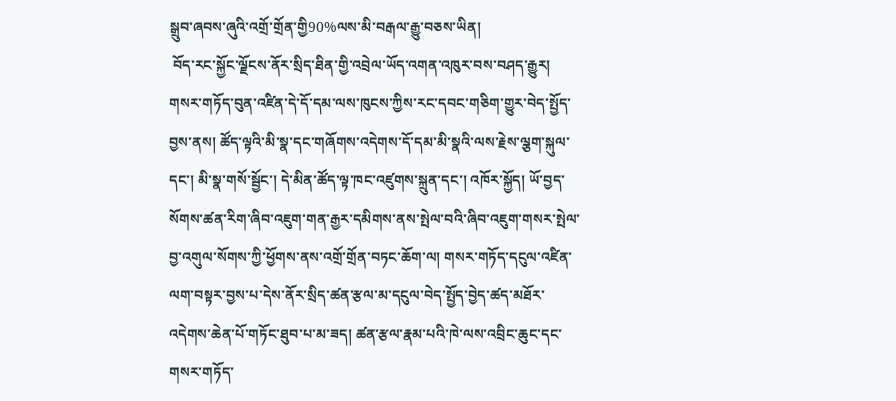སྒྲུབ་ཞབས་ཞུའི་འགྲོ་གྲོན་གྱི90%ལས་མི་བརྒལ་རྒྱུ་བཅས་ཡིན།
 བོད་རང་སྐྱོང་ལྗོངས་ནོར་སྲིད་ཐིན་གྱི་འབྲེལ་ཡོད་འགན་འཁུར་བས་བཤད་རྒྱུར། གསར་གཏོད་བུན་འཛིན་དེ་དོ་དམ་ལས་ཁུངས་ཀྱིས་རང་དབང་གཅིག་གྱུར་བེད་སྤྱོད་བྱས་ནས། ཚོད་ལྟའི་མི་སྣ་དང་གཞོགས་འདེགས་དོ་དམ་མི་སྣའི་ལས་རྗེས་ལྕག་སྐུལ་དང་། མི་སྣ་གསོ་སྦྱོང་། དེ་མིན་ཚོད་ལྟ་ཁང་འཛུགས་སྐྲུན་དང་། འཁོར་སྐྱོད། ཡོ་བྱད་སོགས་ཚན་རིག་ཞིབ་འཇུག་གན་རྒྱར་དམིགས་ནས་སྤེལ་བའི་ཞིབ་འཇུག་གསར་སྤེལ་བྱ་འགུལ་སོགས་ཀྱི་ཕྱོགས་ནས་འགྲོ་གྲོན་བཏང་ཆོག་ལ། གསར་གཏོད་དངུལ་འཛིན་ལག་བསྟར་བྱས་པ་དེས་ནོར་སྲིད་ཚན་རྩལ་མ་དངུལ་བེད་སྤྱོད་བྱེད་ཚད་མཐོར་འདེགས་ཆེན་པོ་གཏོང་ཐུབ་པ་མ་ཟད། ཚན་རྩལ་རྣམ་པའི་ཁེ་ལས་འབྲིང་ཆུང་དང་གསར་གཏོད་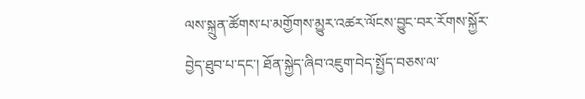ལས་སྐྲུན་ཚོགས་པ་མགྱོགས་མྱུར་འཚར་ལོངས་བྱུང་བར་རོགས་སྐྱོར་བྱེད་ཐུབ་པ་དང་། ཐོན་སྐྱེད་ཞིབ་འཇུག་བེད་སྤྱོད་བཅས་ལ་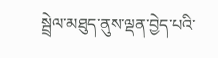སྦྲེལ་མཐུད་ནུས་ལྡན་བྱེད་པའི་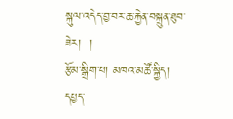སྐུལ་འདེད་བྱ་བར་ཆ་རྐྱེན་བསྐྲུན་ཐུབ་ཟེར།  །
རྩོམ་སྒྲིག་པ། མཁའ་མཚོ་སྐྱིད།
དཔྱད་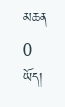མཆན 0 ཡོད།